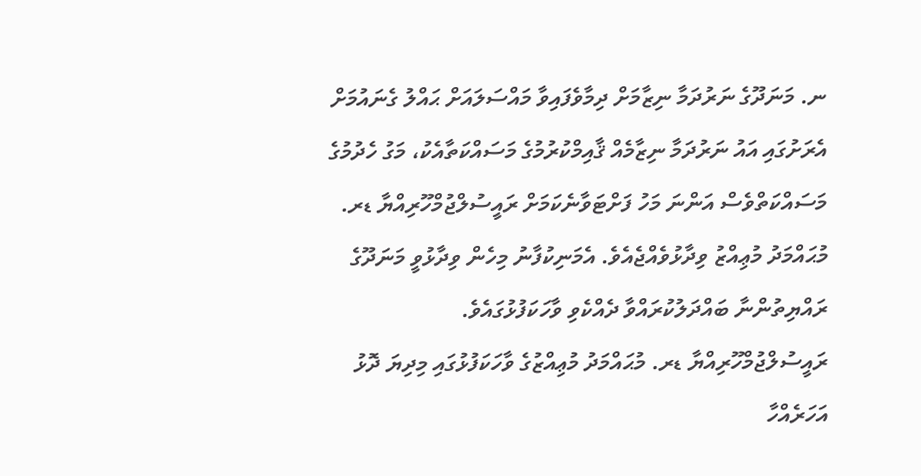ނ. މަނަދޫގެ ނަރުދަމާ ނިޒާމަށް ދިމާވެފައިވާ މައްސަލައަށް ޙައްލު ގެނައުމަށް އެރަށުގައި އައު ނަރުދަމާ ނިޒާމެއް ޤާއިމްކުރުމުގެ މަސައްކަތާއެކު، މަގު ހެދުމުގެ މަސައްކަތްވެސް އަންނަ މަހު ފަށްޓަވާނެކަމަށް ރައީސުލްޖުމްހޫރިއްޔާ ޑރ. މުޙައްމަދު މުޢިއްޒު ވިދާޅުވެއްޖެއެވެ. އެމަނިކުފާނު މިހެން ވިދާޅުވީ މަނަދޫގެ ރައްޔިތުންނާ ބައްދަލުކުރައްވާ ދެއްކެވި ވާހަކަފުޅުގައެވެ.
ރައީސުލްޖުމްހޫރިއްޔާ ޑރ. މުޙައްމަދު މުޢިއްޒުގެ ވާހަކަފުޅުގައި މިދިޔަ ދޮޅު އަހަރެއްހާ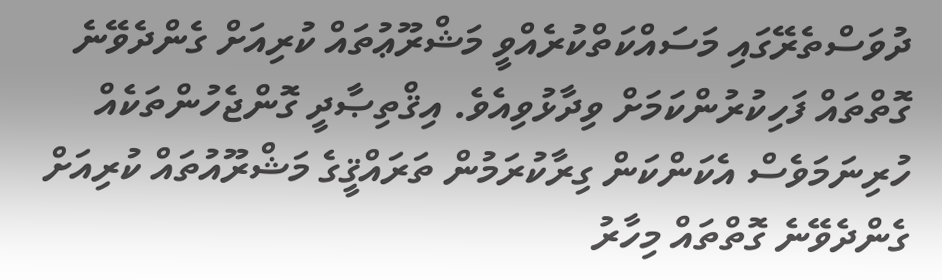ދުވަސްތެރޭގައި މަސައްކަތްކުރެއްވީ މަޝްރޫޢުތައް ކުރިއަށް ގެންދެވޭނެ ގޮތްތައް ފަހިކުރުންކަމަށް ވިދާޅުވިއެވެ. އިޤްތިޞާދީ ގޮންޖެހުންތަކެއް ހުރިނަމަވެސް އެކަންކަން ގިރާކުރަމުން ތަރައްޤީގެ މަޝްރޫއުތައް ކުރިއަށް ގެންދެވޭނެ ގޮތްތައް މިހާރު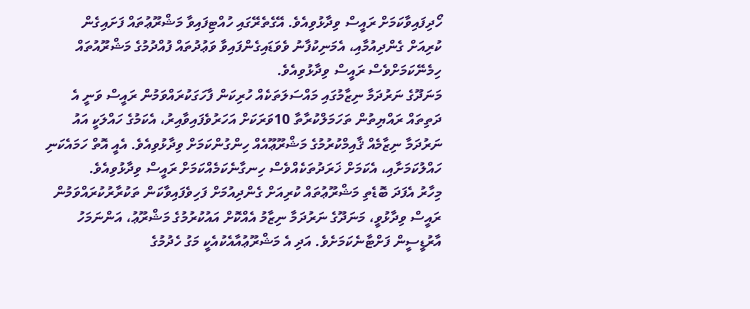ހޯދިފައިވާކަމަށް ރައީސް ވިދާޅުވިއެވެ. އޭގެތެރޭގައި ހުއްޓިފައިވާ މަޝްރޫޢުތައް ފަށައިގެން ކުރިއަށް ގެންދިއުމާއި، އެމަނިކުފާނު ވެވަޑައިގެންފައިވާ ވަޢުދުތައް ފުއްދުމުގެ މަޝްރޫއުތައް ހިމެނޭކަމަށްވެސް ރައީސް ވިދާޅުވިއެވެ.
މަނަދޫގެ ނަރުދަމާ ނިޒާމުގައި މައްސަލަތަކެއް ހުރިކަން ފާހަގަކުރައްވަމުން ރައީސް ވަނީ އެ ދަތިތައް ރައްޔިތުން ތަހަމަލްކުރާތާ 10ވަރަކަށް އަހަރުވެފައިވާއިރު، އެކަމުގެ ހައްލަކީ އައު ނަރުދަމާ ނިޒާމެއް ޤާއިމްކުރުމުގެ މަޝްރޫޢޫއެއް ހިންގުންކަމަށް ވިދާޅުވިއެވެ. އެއީ އޮތް ހަމައެކަނި ހައްލުކަމަށާއި، އެކަމަށް ޚަރަދުތަކެއްވެސް ހިނގާނެކަމެއްކަމަށް ރައީސް ވިދާޅުވިއެވެ.
މިހާރު އެފަދަ ބޮޑެތި މަޝްރޫޢުތައް ކުރިއަށް ގެންދިއުމަށް ފަހިވެފައިވާކަން ތަކުރާރުކުރައްވަމުން ރައީސް ވިދާޅުވީ، މަނަދޫގެ ނަރުދަމާ ނިޒާމު އެއްކޮށް އައުކުރުމުގެ މަޝްރޫޢު، އަންނަމަހު އާރުޑީސީން ފަށްޓާނެކަމަށެވެ. އަދި އެ މަޝްރޫޢުއާއެކުއެކީ މަގު ހެދުމުގެ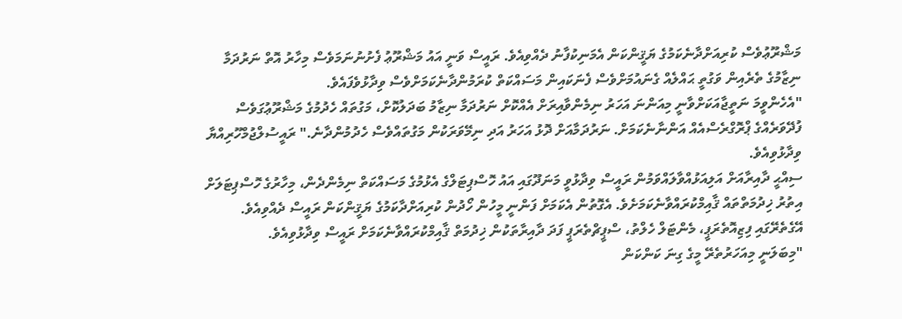މަޝްރޫޢުވެސް ކުރިއަށްދާނެކަމުގެ ޔަޤީންކަން އެމަނިކުފާނު ދެއްވިއެވެ. ރައީސް ވަނީ އައު މަޝްރޫޢު ފެށުނުނަމަވެސް މިހާރު އޮތް ނަރުދަމާ ނިޒާމުގެ ތެރެއިން ވަގުތީ ޙައްލެއް ގެނައުމަށްވެސް ފެނަކައިން މަސައްކަތް ކުރަމުންދާނެކަމަށްވެސް ވިދާޅުވެފައެވެ.
"އެހެންވީމަ ނަތީޖާއަކަށްވާނީ މިއަންނަ އަހަރު ނިމެންވާއިރަށް އެއްކޮށް ނަރުދަމާ ނިޒާމު ބަދަލުކޮށް، މަގުތައް ހެދުމުގެ މަޝްރޫޢުގަވެސް ފުދޭވަރެއްގެ ޕްރޮގްރެސްއެއް އަންނާނެކަމަށް. ނަރުދަމާއަށް ދޮޅު އަހަރު އަދި ނިމޭވަރަކުން މަގުތައްވެސް ހެދުމުންދާނެ." ރައީސުލްޖުމްހޫރިއްޔާ ވިދާޅުވިއެވެ.
ސިއްޙީ ދާއިރާއަށް އަލިއަޅުއްވާލައްވަމުން ރައީސް ވިދާޅުވީ މަނަދޫގައި އައު ހޮސްޕިޓަލްގެ އެޅުމުގެ މަސައްކަތް ނިމެންދެން، މިހާރުގެ ހޮސްޕިޓަލަށް އިތުރު ޚިދުމަތްތައް ޤާއިމްކުރައްވާނެކަމަށެވެ. އެގޮތުން އެކަމަށް ފަންނީ މީހުން ހޯދުން ކުރިއަށްދާކަމުގެ ޔަޤީންކަން ރައީސް ދެއްވިއެވެ.
އޭގެތެރޭގައި ފިޒިއޮތެރަޕީ، މެންޓަލް ހެލްތު، ސްޕީޗްތެރަޕީ ފަދަ ދާއިރާތަކުން ޚިދުމަތް ޤާއިމްކުރައްވާނެކަމަށް ރައީސް ވިދާޅުވިއެވެ.
"މިބަލަނީ މިއަހަރުތެރޭ މީގެ ގިނަ ކަންކަން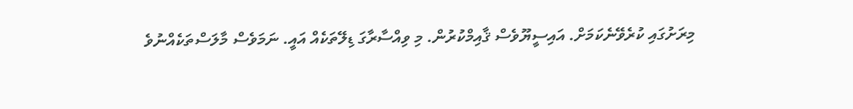މިރަށުގައި ކުރެވޭނެކަމަށް. އައިސީޔޫވެސް ޤާއިމްކުރުން. މި ވިއްސާރާގަ ޑިލޭތަކެއް އައީ. ނަމަވެސް މާލަސްތަކެއްނުވެ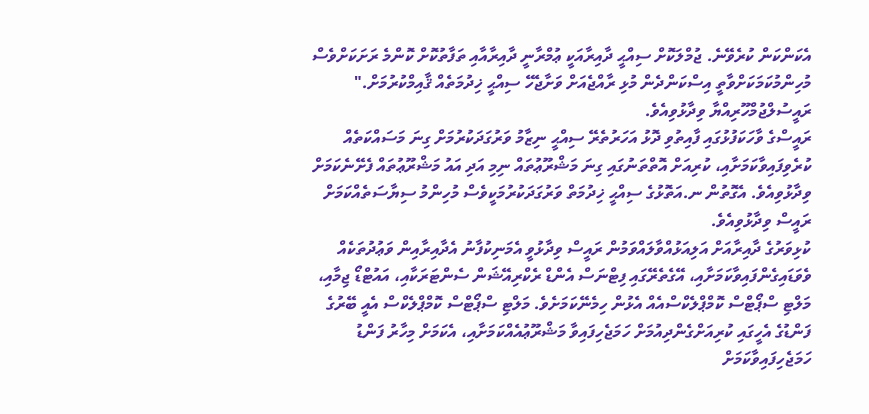އެކަންކަން ކުރެވޭނެ. ޖުމްލަކޮށް ސިއްޙީ ދާއިރާއަކީ ޢުމްރާނީ ދާއިރާއާއި ތަފާތުކޮށް ކޮންމެ ރަށަކަށްވެސް މުހިންމުކަމަކަށްވާތީ އިސްކަންދެން މުޅި ރާއްޖެއަށް ވަށާޖެހޭ ސިއްޙީ ޚިދުމަތެއް ޤާއިމްކުރުމަށް." ރައީސުލްޖުމްހޫރިއްޔާ ވިދާޅުވިއެވެ.
ރައީސްގެ ވާހަކަފުޅުގައި ފާއިތުވި ދޮޅު އަހަރުތެރޭ ސިއްޙީ ނިޒާމު ވަރުގަދަކުރުމަށް ގިނަ މަސައްކަތެއް ކުރެވިފައިވާކަމަށާއި، ކުރިއަށް އޮތްތަނުގައި ގިނަ މަޝްރޫޢުތައް ނިމި އަދި އައު މަޝްރޫޢުތައް ފެށޭނެކަމަށް ވިދާޅުވިއެވެ. އެގޮތުން ނ.އަތޮޅުގެ ސިއްޙީ ޚިދުމަތް ވަރުގަދަކުރުމަކީވެސް މުހިންމު ސިޔާސަތެއްކަމަށް ރައީސް ވިދާޅުވިއެވެ.
ކުޅިވަރުގެ ދާއިރާއަށް އަލިއަޅުއްވާލައްވަމުން ރައީސް ވިދާޅުވީ އެމަނިކުފާނު އެދާއިރާއިން ވަޢުދުތަކެއް ވެވަޑައިގެންފައިވާކަމަށާއި، އޭގެތެރޭގައި ފިޓްނަސް އެންޑް ރެކްރިއޭޝަން ސެންޓަރަކާއި، އައުޓްޑޯ ޖިމާއި، މަލްޓި ސްޕޯޓްސް ކޮމްޕްލެކްސްއެއް އެޅުން ހިމެނޭކަމަށެވެ. މަލްޓި ސްޕޯޓްސް ކޮމްޕްލެކްސް އެއީ ބޭރުގެ ފަންޑުގެ އެހީގައި ކުރިއަށްގެންދިއުމަށް ހަމަޖެހިފައިވާ މަޝްރޫޢުއެއްކަމަށާއި، އެކަމަށް މިހާރު ފަންޑު ހަމަޖެހިފައިވާކަމަށް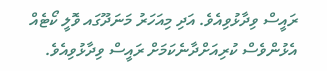ރައީސް ވިދާޅުވިއެވެ. އަދި މިއަހަރު މަނަދޫގައ ވޮލީ ކޯޓެއް އެޅުންވެސް ކުރިއަށްދާނެކަމަށް ރައީސް ވިދާޅުވިއެވެ.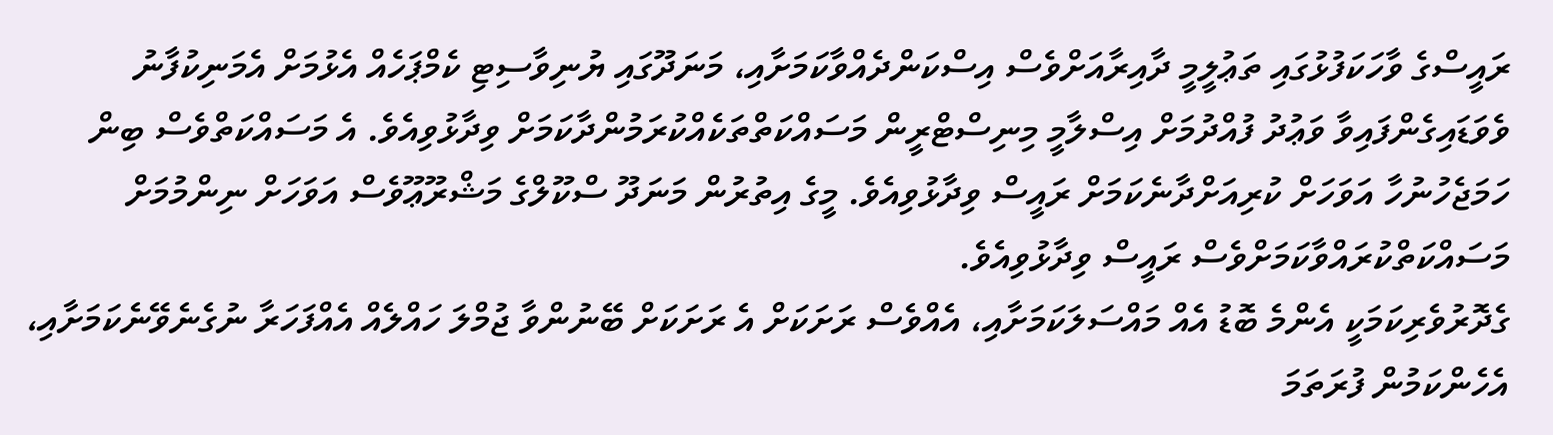ރައީސްގެ ވާހަކަފުޅުގައި ތަޢުލީމީ ދާއިރާއަށްވެސް އިސްކަންދެއްވާކަމަށާއި، މަނަދޫގައި ޔުނިވާސިޓި ކެމްޕަހެއް އެޅުމަށް އެމަނިކުފާނު ވެވަޑައިގެންފައިވާ ވަޢުދު ފުއްދުމަށް އިސްލާމީ މިނިސްޓްރީން މަސައްކަތްތަކެއްކުރަމުންދާކަމަށް ވިދާޅުވިއެވެ. އެ މަސައްކަތްވެސް ބިން ހަމަޖެހުނުހާ އަވަހަށް ކުރިއަށްދާނެކަމަށް ރައީސް ވިދާޅުވިއެވެ. މީގެ އިތުރުން މަނަދޫ ސްކޫލްގެ މަޝްރޫޢޫވެސް އަވަހަށް ނިންމުމަށް މަސައްކަތްކުރައްވާކަމަށްވެސް ރައީސް ވިދާޅުވިއެވެ.
ގެދޮރުވެރިކަމަކީ އެންމެ ބޮޑު އެއް މައްސަލަކަމަށާއި، އެއްވެސް ރަށަކަށް އެ ރަށަކަށް ބޭނުންވާ ޖުމްލަ ހައްލެއް އެއްފަހަރާ ނުގެނެވޭނެކަމަށާއި، އެހެންކަމުން ފުރަތަމަ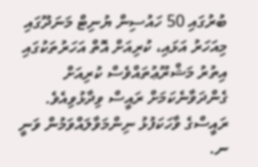ބުރުގައި 50 ހައުސިން ޔުނިޓް މަނަދޫގައި މިއަހަރު އަޅައި، ކުރިއަށް އޮތް އަހަރުތަކުގައި އިތުރު މަޝްރޫޢުތައްވެސް ކުރިއަށް ގެންދަވާނެކަމަށް ރައީސް ވިދާޅުވިއެވެ.
ރައީސްގެ ވާހަކަފުޅު ނިންމަވާލައްވަމުން ވަނީ ނ.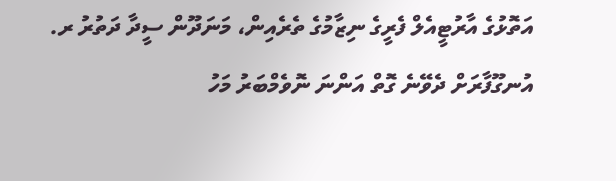އަތޮޅުގެ އާރުޓީއެލް ފެރީގެ ނިޒާމުގެ ތެރެއިން، މަނަދޫން ސީދާ ދަތުރު ރ. އުނގޫފާރަށް ދެވޭނެ ގޮތް އަންނަ ނޮވެމްބަރު މަހު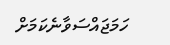ހަމަޖައްސަވާނެކަމަށް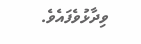ވިދާޅުވެފައެވެ.